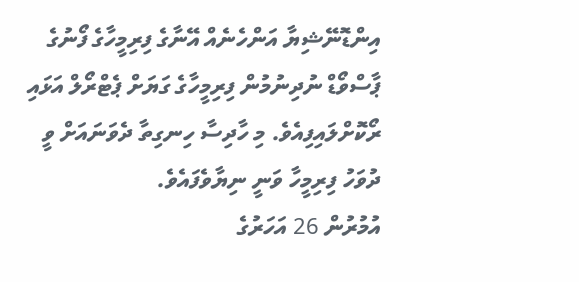އިންޑޮނޭޝިޔާ އަންހެނެއް އޭނާގެ ފިރިމީހާގެ ފޯނުގެ ޕާސްވޯޑް ނުދިނުމުން ފިރިމީހާގެ ގަޔަށް ޕެޓްރޯލް އަޅައި ރޯކޮށްލައިފިއެވެ. މި ހާދިސާ ހިނގިތާ ދެވަނައަށް ވީ ދުވަހު ފިރިމީހާ ވަނީ ނިޔާވެފައެވެ.
އުމުރުން 26 އަހަރުގެ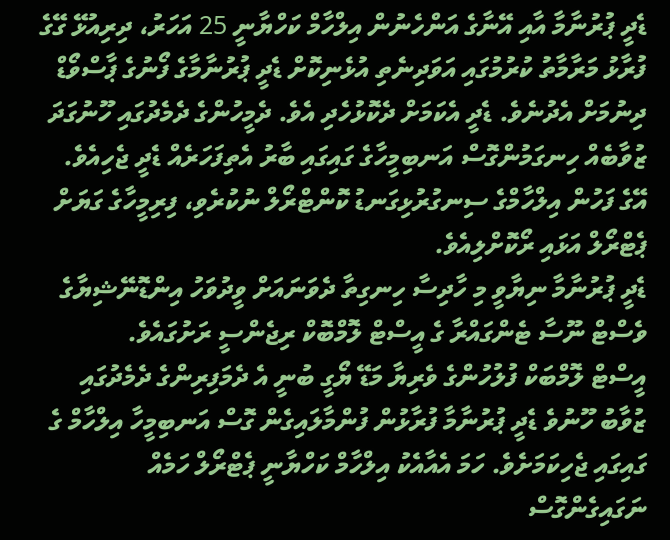ޑެދީ ޕުރުނާމާ އާއި އޭނާގެ އަންހެނުން އިލްހާމް ކަހްޔާނީ 25 އަހަރު، ދިރިއުޅޭ ގޭގެ ފުރާޅު މަރާމާތު ކުރުމުގައި އަވަދިނެތި އުޅެނިކޮށް ޑެދީ ޕުރުނާމާގެ ފޯނުގެ ޕާސްވޯޑް ދިނުމަށް އެދުނެވެ. ޑެދީ އެކަމަށް ދެކޮޅުހެދި އެވެ. ދެމީހުންގެ ދެމެދުގައި ހޫނުގަދަ ޒުވާބެއް ހިނގަމުންގޮސް އަނބިމީހާގެ ގައިގައި ބާރު އެތިފަހަރެއް ޑެދީ ޖެހިއެވެ. އޭގެ ފަހުން އިލްހާމްގެ ސިނގުރުޅިގަނޑު ކޮންޓްރޯލް ނުކުރެވި، ފިރިމީހާގެ ގަޔަށް ޕެޓްރޯލް އަޅައި ރޯކޮށްލިއެވެ.
ޑެދީ ޕުރުނާމާ ނިޔާވީ މި ހާދިސާ ހިނގިތާ ދެވަނައަށް ވީދުވަހު އިންޑޮނޭޝިޔާގެ ވެސްޓް ނޫސާ ޓެންގައްރާ ގެ އީސްޓް ލޮމްބޮކް ރިޖެންސީ ރަށުގައެވެ.
އީސްޓް ލޮމްބަކް ފުލުހުންގެ ވެރިޔާ މަޑޭ ޔޯގީ ބުނީ އެ ދެމަފިރިންގެ ދެމެދުގައި ޒުވާބު ހޫނުވެ ޑެދީ ޕުރުނާމާ ފުރާޅުން ފުންމާލައިގެން ގޮސް އަނބިމީހާ އިލްހާމް ގެ ގައިގައި ޖެހިކަމަށެވެ. ހަމަ އެއާއެކު އިލްހާމް ކަހްޔާނީ ޕެޓްރޯލް ހަމެއް ނަގައިގެންގޮސް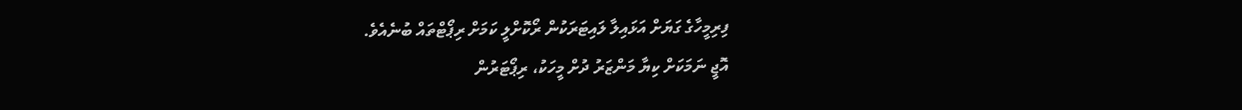ފިރިމީހާގެ ގަޔަށް އަޅައިލާ ލައިޓަރަކުން ރޯކޮށްލީ ކަމަށް ރިޕޯޓްތައް ބުނެއެވެ.
އޮޖީ ނަމަކަށް ކިޔާ މަންޒަރު ދުށް މީހަކު، ރިޕޯޓަރުން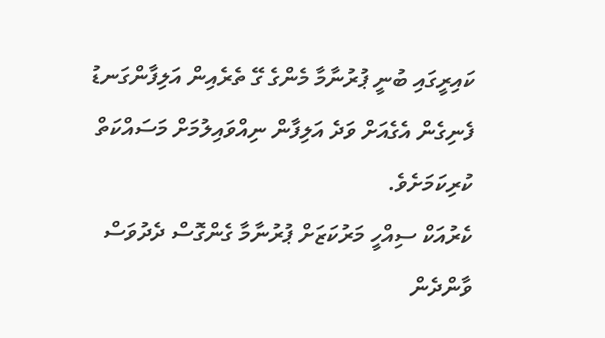ކައިރީގައި ބުނީ ޕުރުނާމާ މެންގެ ގޭ ތެރެއިން އަލިފާންގަނޑު ފެނިގެން އެގެއަށް ވަދެ އަލިފާން ނިއްވައިލުމަށް މަސައްކަތް ކުރިކަމަށެވެ.
ކެރުއަކް ސިއްހީ މަރުކަޒަށް ޕުރުނާމާ ގެންގޮސް ދެދުވަސް ވާންދެން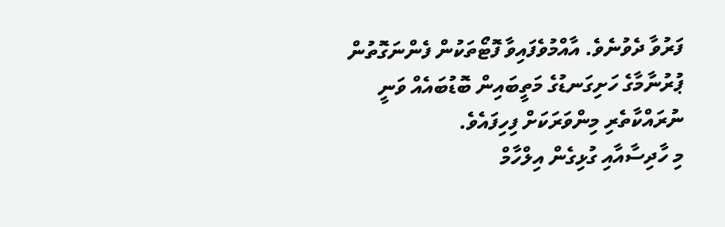ފަރުވާ ދެވުނެވެ. އާއްމުވެފައިވާ ފޮޓޯތަކުން ފެންނަގޮތުން ޕުރުނާމާގެ ހަށިގަނޑުގެ މަތީބައިން ބޮޑުބައެއް ވަނީ ނުރައްކާތެރި މިންވަރަކަށް ފިހިފައެވެ.
މި ހާދިސާއާއި ގުޅިގެން އިލްހާމް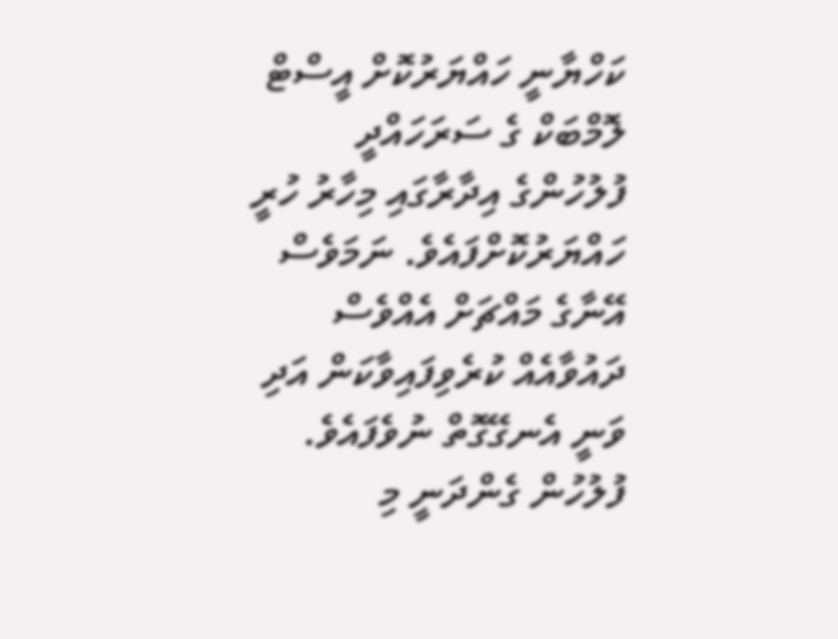ކަހްޔާނީ ހައްޔަރުކޮށް އީސްޓް ލޮމްބަކް ގެ ސަރަހައްދީ ފުލުހުންގެ އިދާރާގައި މިހާރު ހުރީ ހައްޔަރުކޮށްފައެވެ. ނަމަވެސް އޭނާގެ މައްޗަށް އެއްވެސް ދައުވާއެއް ކުރެވިފައިވާކަން އަދި ވަނީ އެނގޭގޮތް ނުވެފައެވެ. ފުލުހުން ގެންދަނީ މި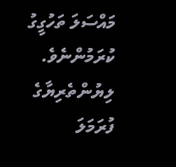މައްސަލަ ތަހުގީގު ކުރަމުންނެވެ.
ލިޔުންތެރިޔާގެ ފުރަމަލަ